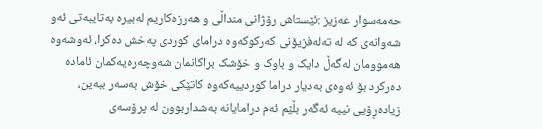حەمەسوار عەزیز :ئێستاش رۆژانی منداڵی و ھەرزەکاریم لەبیرە بەتایبەتی ئەو شەوانەی کە لە تەلەفزیۆنی کەرکوکەوە درامای کوردی پەخش دەکرا، ئەوشەوە ھەموومان لەگەڵ دایک و باوک و خۆشک براکانمان شەوچەرەیەکمان ئامادە
دەرکرد بۆ ئەوەی بەدیار دراما کوردییەکەوە کاتێکی خۆش بەسەر ببەین، زیادەڕۆیی نییە ئەگەر بڵێم ئەم درامایانە بەشداربوون لە پرۆسەی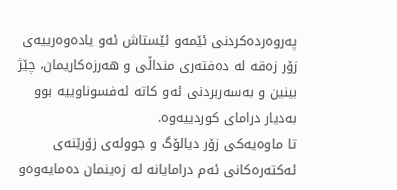پەروەردەکردنی ئێمەو ئێستاش ئەو یادەوەرییەی زۆر زەقە لە دەفتەری منداڵی و ھەرزەکاریمان، چێژ بینین و بەسەربردنی ئەو کاتە ئەفسوناوییە بوو بەدیار درامای کوردییەوە.
تا ماوەیەکی زۆر دیالۆگ و جوولەی زۆرێنەی ئەکتەرەکانی ئەم درامایانە لە زەینمان دەمایەوەو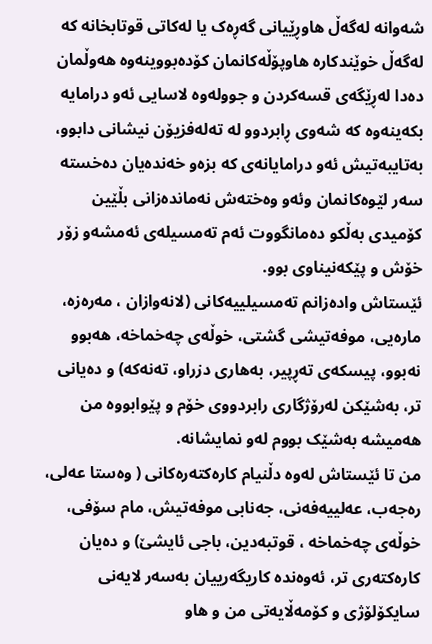شەوانە لەگەڵ ھاوڕێیانی گەڕەک یا لەکاتی قوتابخانە کە لەگەڵ خوێندکارە ھاوپۆڵەکانمان کۆدەبووینەوە ھەوڵمان دەدا لەڕێگەی قسەکردن و جوولەوە لاسایی ئەو درامایە بکەینەوە کە شەوی ڕابردوو لە تەلەفزیۆن نیشانی دابوو، بەتایبەتیش ئەو درامایانەی کە بزەو خەندەیان دەخستە سەر لێوەکانمان وئەو وەختەش نەماندەزانی بڵێین کۆمیدی بەڵکو دەمانگووت ئەم تەمسیلەی ئەمشەو زۆر خۆش و پێکەنیناوی بوو.
ئێستاش وادەزانم تەمسیلییەکانی (لانەوازان ، مەرەزە، مارەیی، موفەتیشی گشتی، خوڵەی چەخماخە، ھەبوو نەبوو، پیسکەی تەڕپیر، بەھاری دزراو، تەنەکە) و دەیانی تر، بەشێکن لەرۆژگاری رابردووی خۆم و پێوابووە من ھەمیشە بەشێک بووم لەو نمایشانە.
من تا ئێستاش لەوە دڵنیام کارەکتەرەکانی ( وەستا عەلی، رەجەب، عەلییەفەنی، جەنابی موفەتیش، مام سۆفی، خوڵەی چەخماخە ، قوتبەدین، باجی ئایشێ) و دەیان کارەکتەری تر، ئەوەندە کاریگەرییان بەسەر لایەنی سایکۆلۆژی و کۆمەڵایەتی من و ھاو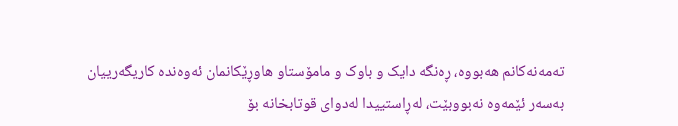تەمەنەکانم ھەبووە، ڕەنگە دایک و باوک و مامۆستاو ھاوڕێکانمان ئەوەندە کاریگەرییان بەسەر ئێمەوە نەبووبێت، لەڕاستییدا لەدوای قوتابخانە بۆ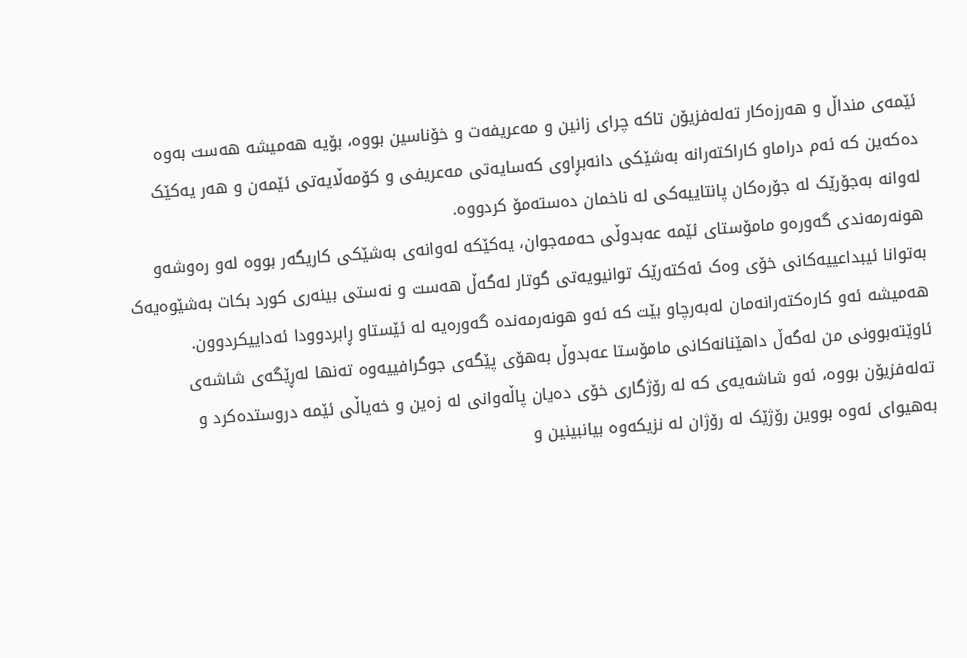ئێمەی منداڵ و ھەرزەکار تەلەفزیۆن تاکە چرای زانین و مەعریفەت و خۆناسین بووە، بۆیە ھەمیشە ھەست بەوە دەکەین کە ئەم دراماو کاراکتەرانە بەشێکی دانەبڕاوی کەسایەتی مەعریفی و کۆمەڵایەتی ئێمەن و ھەر یەکێک لەوانە بەجۆرێک لە جۆرەکان پانتاییەکی لە ناخمان دەستەمۆ کردووە.
ھونەرمەندی گەورەو مامۆستای ئێمە عەبدوڵی حەمەجوان، یەکێکە لەوانەی بەشێکی کاریگەر بووە لەو رەوشەو بەتوانا ئیبداعییەکانی خۆی وەک ئەکتەرێک توانیویەتی گوتار لەگەڵ ھەست و نەستی بینەری کورد بکات بەشێوەیەک ھەمیشە ئەو کارەکتەرانەمان لەبەرچاو بێت کە ئەو ھونەرمەندە گەورەیە لە ئێستاو ڕابردوودا ئەداییکردوون.
ئاوێتەبوونی من لەگەڵ داھێنانەکانی مامۆستا عەبدوڵ بەھۆی پێگەی جوگرافییەوە تەنھا لەڕێگەی شاشەی تەلەفزیۆن بووە، ئەو شاشەیەی کە لە رۆژگاری خۆی دەیان پاڵەوانی لە زەین و خەیاڵی ئێمە دروستدەکرد و بەھیوای ئەوە بووین رۆژێک لە رۆژان لە نزیکەوە بیانبینین و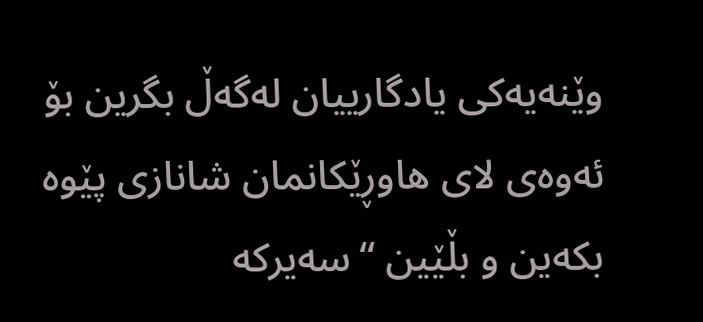وێنەیەکی یادگارییان لەگەڵ بگرین بۆ ئەوەی لای ھاوڕێکانمان شانازی پێوە بکەین و بڵێین “سەیرکە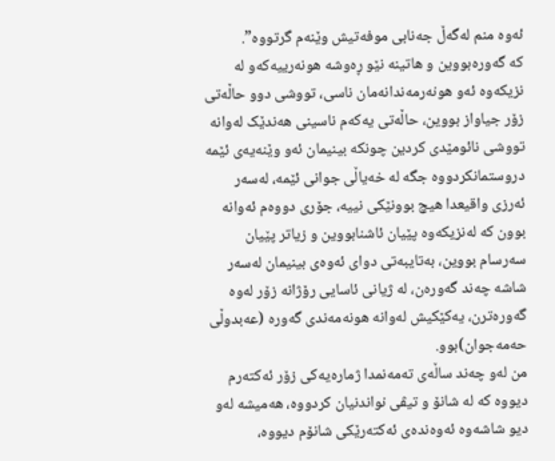ئەوە منم لەگەڵ جەنابی موفەتیش وێنەم گرتووە”.
کە گەورەبووین و ھاتینە نێو ڕەوشە ھونەرییەکەو لە نزیکەوە ئەو ھونەرمەندانەمان ناسی، تووشی دوو حاڵەتی زۆر جیاواز بووین، حاڵەتی یەکەم ناسینی ھەندێک لەوانە تووشی نائومێدی کردین چونکە بینیمان ئەو وێنەیەی ئێمە دروستمانکردووە جگە لە خەیاڵی جوانی ئێمە، لەسەر ئەرزی واقیعدا ھیچ بوونێکی نییە، جۆری دووەم ئەوانە بوون کە لەنزیکەوە پێیان ئاشنابووین و زیاتر پێیان سەرسام بووین، بەتایبەتی دوای ئەوەی بینیمان لەسەر شاشە چەند گەورەن، لە ژیانی ئاسایی رۆژانە زۆر لەوە گەورەترن، یەکێکیش لەوانە ھونەمەندی گەورە (عەبدوڵی حەمەجوان)بوو.
من لەو چەند ساڵەی تەمەنمدا ژمارەیەکی زۆر ئەکتەرم دیووە کە لە شانۆ و تیڤی نواندنیان کردووە، ھەمیشە لەو دیو شاشەوە ئەوەندەی ئەکتەرێکی شانۆم دیووە،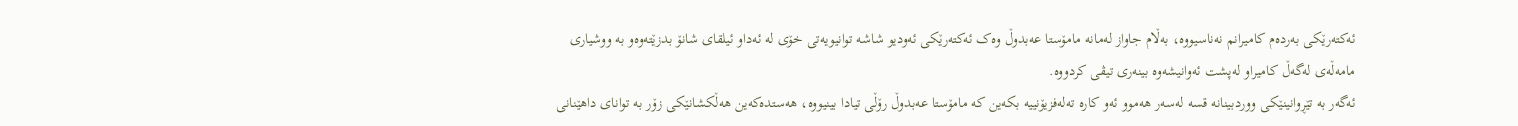ئەکتەرێکی بەردەم کامیرانم نەناسیووە، بەڵام جاواز لەمانە مامۆستا عەبدوڵ وەک ئەکتەرێکی ئەودیو شاشە توانیویەتی خۆی لە ئەداو ئیلقای شانۆ بدزێتەوەو بە ووشیاری مامەڵەی لەگەڵ کامیراو لەپشت ئەوانیشەوە بینەری تیڤی کردووە.
ئەگەر بە تێڕوانینێکی ووردبینانە قسە لەسەر ھەموو ئەو کارە تەلەفزیۆنییە بکەین کە مامۆستا عەبدوڵ رۆڵی تیادا بینیووە، ھەستدەکەین ھەڵکشانێکی زۆر بە توانای داھێنانی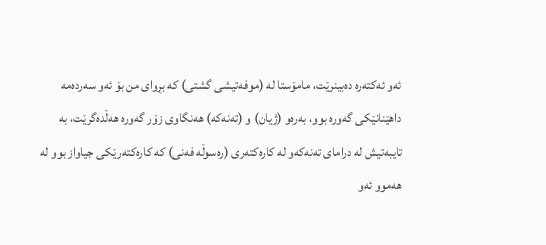ئەو ئەکتەرە دەبینرێت، مامۆستا لە (موفەتیشی گشتی) کە بڕوای من بۆ ئەو سەردەمە داھێنانێکی گەورە بوو، بەرەو (ژیان) و (تەنەکە) ھەنگاوی زۆر گەورە ھەڵدەگرێت، بە تایبەتیش لە درامای تەنەکەو لە کارەکتەری (رەسوڵە فەنی) کە کارەکتەرێکی جیاواز بوو لە ھەموو ئەو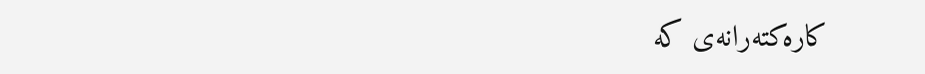کارەکتەرانەی کە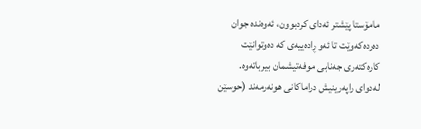مامۆستا پێشتر ئەدای کردبوون، ئەوەندە جوان دەردەکەوێت تا ئەو ڕادەییەی کە دەوتوانێت کارەکتەری جەنابی موفەتیشمان بیرباتەوە.
لەدوای راپەرینیش دراماکانی ھونەرمەند (حوسێن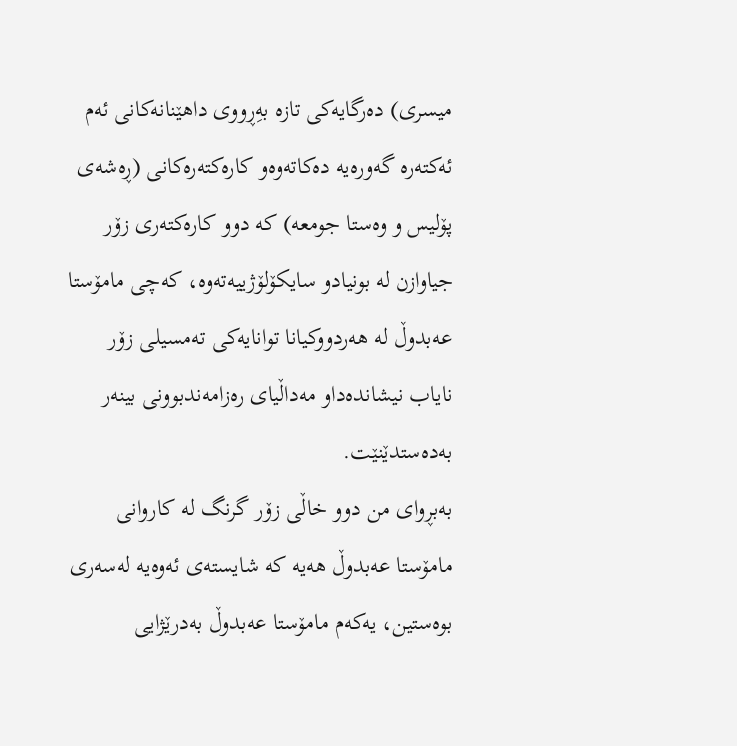میسری) دەرگایەکی تازە بەِڕووی داھێنانەکانی ئەم ئەکتەرە گەورەیە دەکاتەوەو کارەکتەرەکانی (ڕەشەی پۆلیس و وەستا جومعە) کە دوو کارەکتەری زۆر جیاوازن لە بونیادو سایکۆلۆژییەتەوە، کەچی مامۆستا عەبدوڵ لە ھەردووکیانا توانایەکی تەمسیلی زۆر نایاب نیشاندەداو مەداڵیای رەزامەندبوونی بینەر بەدەستدێنێت.
بەبڕوای من دوو خاڵی زۆر گرنگ لە کاروانی مامۆستا عەبدوڵ ھەیە کە شایستەی ئەوەیە لەسەری بوەستین، یەکەم مامۆستا عەبدوڵ بەدرێژایی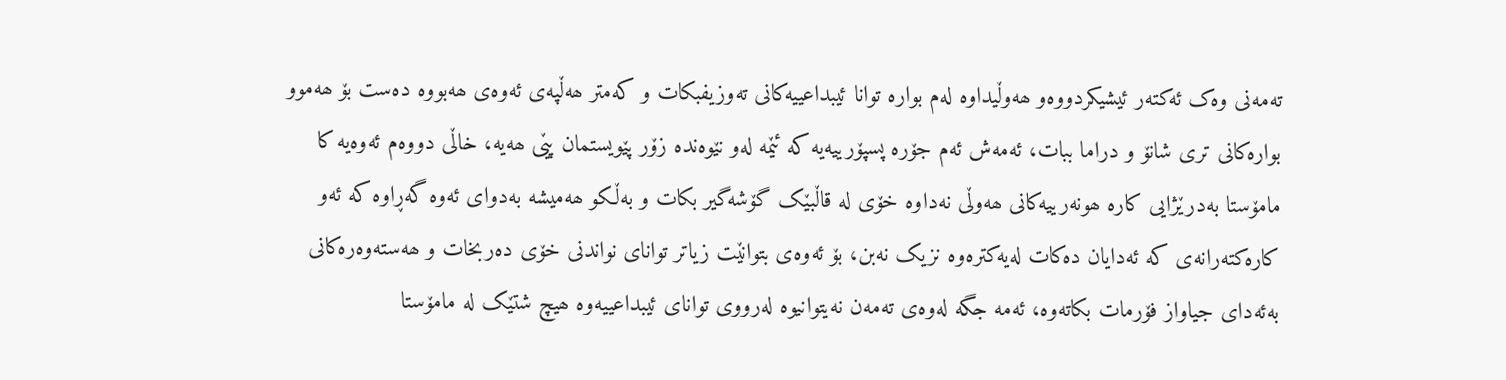تەمەنی وەک ئەکتەر ئیشیکردووەو ھەوڵیداوە لەم بوارە توانا ئیبداعییەکانی تەوزیفبکات و کەمتر ھەڵپەی ئەوەی ھەبووە دەست بۆ ھەموو بوارەکانی تری شانۆ و دراما ببات، ئەمەش ئەم جۆرە پسپۆرییەیە کە ئێمە لەو نێوەندە زۆر پێویستمان پێی ھەیە، خاڵی دووەم ئەوەیە کا مامۆستا بەدرێژایی کارە ھونەرییەکانی ھەوڵی نەداوە خۆی لە قاڵبێک گۆشەگیر بکات و بەڵکو ھەمیشە بەدوای ئەوە گەڕاوە کە ئەو کارەکتەرانەی کە ئەدایان دەکات لەیەکترەوە نزیک نەبن، بۆ ئەوەی بتوانێت زیاتر توانای نواندنی خۆی دەربخات و ھەستەوەرەکانی بەئەدای جیاواز فۆرمات بکاتەوە، ئەمە جگە لەوەی تەمەن نەیتوانیوە لەرووی توانای ئیبداعییەوە ھیچ شتێک لە مامۆستا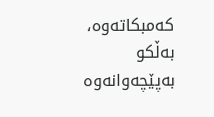کەمبکاتەوە، بەڵکو بەپێچەوانەوە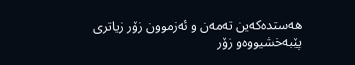ھەستدەکەین تەمەن و ئەزموون زۆر زیاتری پێبەخشیووەو زۆر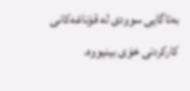بەئاگایی سوودی لە قۆناغەکانی کارکردنی خۆی بینیووە.